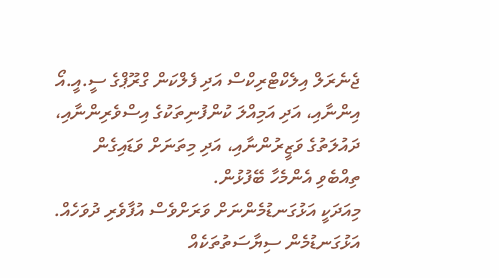ޖެނެރަލް އިލެކްޓްރިކްސް އަދި ފެލްކަން ގްރޫޕްގެ ސީ.އީ.އޯ އިންނާއި، އަދި އަމިއްލަ ކުންފުނިތަކުގެ އިސްވެރިންނާއި، ދައުލަތުގެ ވަޒީރުންނާއި، އަދި މިތަނަށް ވަޑައިގެން ތިއްބެވި އެންމެހާ ބޭފުޅުން.
މިއަދަކީ އަޅުގަނޑުމެންނަށް ވަރަށްވެސް އުފާވެރި ދުވަހެއް. އަޅުގަނޑުމެން ސިޔާސަތުތަކެއް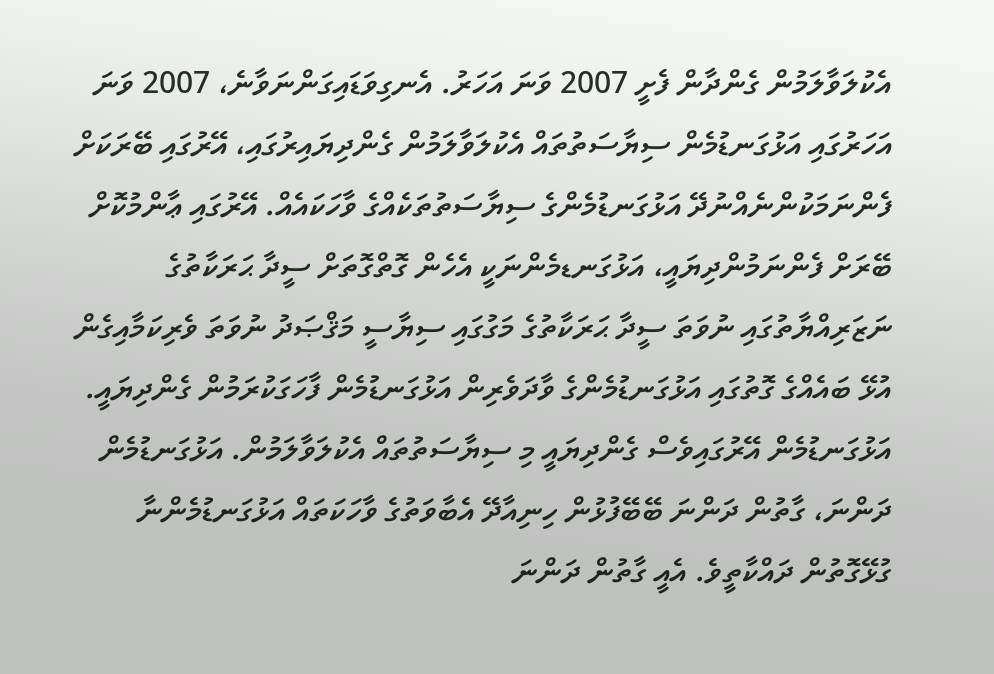އެކުލަވާލަމުން ގެންދާން ފެށީ 2007 ވަނަ އަހަރު. އެނގިވަޑައިގަންނަވާނެ، 2007 ވަނަ އަހަރުގައި އަޅުގަނޑުމެން ސިޔާސަތުތައް އެކުލަވާލަމުން ގެންދިޔައިރުގައި، އޭރުގައި ބޭރަކަށް ފެންނަމަކުންނެއްނުދޭ އަޅުގަނޑުމެންގެ ސިޔާސަތުތަކެއްގެ ވާހަކައެއް. އޭރުގައި ޢާންމުކޮށް ބޭރަށް ފެންނަމުންދިޔައީ، އަޅުގަނޑމެންނަކީ އެހެން ގޮތްގޮތަށް ސީދާ ޙަރަކާތުގެ ނަޒަރިއްޔާތުގައި ނުވަތަ ސީދާ ޙަރަކާތުގެ މަގުގައި ސިޔާސީ މަޤްޞަދު ނުވަތަ ވެރިކަމާއިގެން އުޅޭ ބައެއްގެ ގޮތުގައި އަޅުގަނޑުމެންގެ ވާދަވެރިން އަޅުގަނޑުމެން ފާހަގަކުރަމުން ގެންދިޔައީ. އަޅުގަނޑުމެން އޭރުގައިވެސް ގެންދިޔައީ މި ސިޔާސަތުތައް އެކުލަވާލަމުން. އަޅުގަނޑުމެން ދަންނަ، ގާތުން ދަންނަ ބޭބޭފުޅުން ހިނިއާދޭ އެބާވަތުގެ ވާހަކަތައް އަޅުގަނޑުމެންނާ ގުޅޭގޮތުން ދައްކާތީވެ. އެއީ ގާތުން ދަންނަ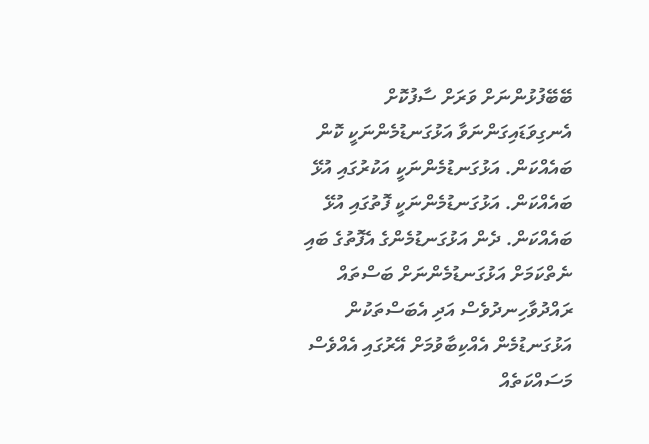ބޭބޭފުޅުންނަށް ވަރަށް ސާފުކޮށް އެނގިވަޑައިގަންނަވާ އަޅުގަނޑުމެންނަކީ ކޮން ބައެއްކަން. އަޅުގަނޑުމެންނަކީ އަކުރުގައި އުޅޭ ބައެއްކަން. އަޅުގަނޑުމެންނަކީ ފޮތުގައި އުޅޭ ބައެއްކަން. ދެން އަޅުގަނޑުމެންގެ އެފޮތުގެ ބައި ނެތްކަމަށް އަޅުގަނޑުމެންނަށް ބަސްތައް ރައްދުވާހިނދުވެސް އަދި އެބަސްތަކުން އަޅުގަނޑުމެން އެއްކިބާވުމަށް އޭރުގައި އެއްވެސް މަސައްކަތެއް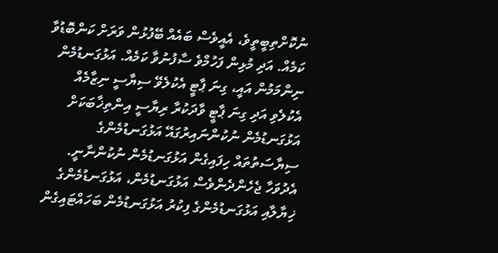ނުކޮށްތިބީތީވެ، އެއީވެސް ބައެއް ބޭފުޅުން ވަރަށް ކަންބޮޑުވާ ކަމެއް. އަދި މުޅިން ފަހުމްވެ ސާފުނުވާ ކަމެއް. އަޅުގަނޑުމެން ނިންމަމުން އައީ، ގިނަ ޕާޓީ އެކުލެވޭ ސިޔާސީ ނިޒާމެއް އެކުލެވި އަދި ގިނަ ޕާޓީ ވާދަކުރާ ރިޔާސީ އިންތިޚާބަކަށް އަޅުގަނޑުމެން ނުކުންނައިރުގައޭ އަޅުގަނޑުމެންގެ ސިޔާސަތުތައް ހިފައިގެން އަޅުގަނޑުމެން ނުކުންނާނީ. އެދުވަހާ ޖެހެންދެންވެސް އަޅުގަނޑުމެން، އަޅުގަނޑުމެންގެ ޚިޔާލާއި އަޅުގަނޑުމެންގެ ފިކުރު އަޅުގަނޑުމެން ބަހައްޓައިގެން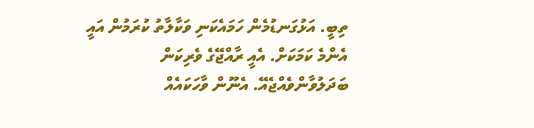ތިބީ. އަޅުގަނޑުމެން ހަމައެކަނި ވަކާލާތު ކުރަމުން އައީ އެންމެ ކަމަކަށް. އެއީ ރާއްޖޭގެ ވެރިކަން ބަދަލުވާންވެއްޖެއޭ. އެނޫން ވާހަކައެއް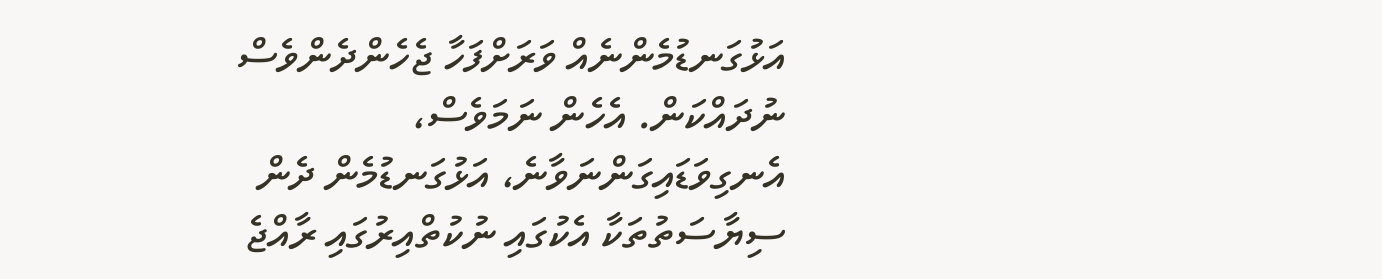އަޅުގަނޑުމެންނެއް ވަރަށްފަހާ ޖެހެންދެންވެސް ނުދައްކަން. އެހެން ނަމަވެސް، އެނގިވަޑައިގަންނަވާނެ، އަޅުގަނޑުމެން ދެން ސިޔާސަތުތަކާ އެކުގައި ނުކުތްއިރުގައި ރާއްޖެ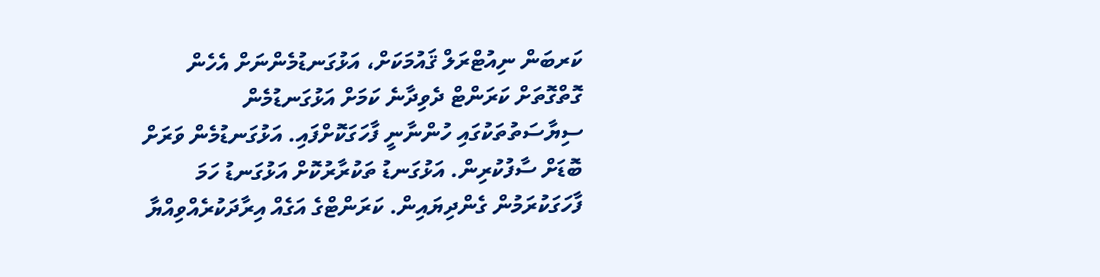ކަރބަން ނިއުޓްރަލް ޤައުމަކަށް، އަޅުގަނޑުމެންނަށް އެހެން ގޮތްގޮތަށް ކަރަންޓް ދެވިދާނެ ކަމަށް އަޅުގަނޑުމެން ސިޔާސަތުތަކުގައި ހުންނާނީ ފާހަގަކޮށްފައި. އަޅުގަނޑުމެން ވަރަށް ބޮޑަށް ސާފުކުރިން. އަޅުގަނޑު ތަކުރާރުކޮށް އަޅުގަނޑު ހަމަ ފާހަގަކުރަމުން ގެންދިޔައިން. ކަރަންޓްގެ އަގެއް އިރާދަކުރެއްވިއްޔާ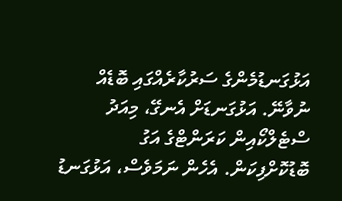އަޅުގަނޑުމެންގެ ސަރުކާރެއްގައި ބޮޑެއް ނުވާނޭ. އަޅުގަނޑަށް އެނގޭ، މިއަދު ސްޓެލްކޯއިން ކަރަންޓްގެ އަގު ބޮޑުކޮށްފިކަން. އެހެން ނަމަވެސް، އަޅުގަނޑު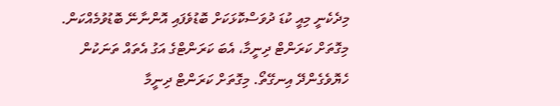މިދެކެނީ މިއީ ކުޑަ ދުވަސްކޮޅަކަށް ބޮޑުވެފައި އޮންނާނޭ ބޮޑުވުމެއްކަން. މިގޮތަށް ކަރަންޓް ދިނީމާ، އެބަ ކަރަންޓްގެ އަގު އެތައް ތަނަކުން ހެޔޮވެގެންދޭ އިނގޭތޯ. މިގޮތަށް ކަރަންޓް ދިނީމާ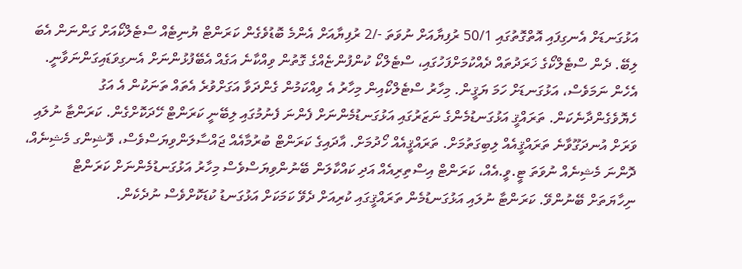އަޅުގަނޑަށް އެނގިފައި އޮތްގޮތުގައި 50/1 ރުފިޔާއަށް ނުވަތަ -/2 ރުފިޔާއަށް އެންމެ ބޮޑުވެގެން ކަރަންޓް ޔުނިޓެއް ސްޓެލްކޯއަށް ގަންނަން އެބަ ލިބޭ. ދެން ސްޓެލްކޯގެ ޚަރަދުތައް ދެއްކުމަށްފަހުގައި، ސްޓެލްކޯ ކުންފުންޏެއްގެ ގޮތުން ވިއްކާނެ އަގެއް އެބޭފުޅުންނަށް އެނގިވަޑައިގަންނަވާނީ. އެހެން ނަމަވެސް، އަޅުގަނޑަށް ހަމަ ޔަޤީން. މިހާރު ސްޓެލްކޯއިން މިހާރު އެ ވިއްކަމުން ގެންދަވާ އަގަށްވުރެ އެތައް ތަނަކުން އެ އަގު ހެޔޮވެގެންދާނެކަން. ތަރައްޤީ އަޅުގަނޑުމެންގެ ނަޒަރުގައި އަޅުގަނޑުމެންނަށް ފެންނަ ފެނުމުގައި ލިބޭނީ ކަރަންޓް ހޭދަކޮށްގެން. ކަރަންޓާ ނުލައި ވަރަށް އުނދަގޫވާނެ ތަރައްޤީއެއް ލިބިގަތުމަށް. ތަރައްޤީއެއް ހޯދުމަށް. އާދައިގެ ކަރަންޓް ބުރުމާއެއް ޖައްސާލަންވިޔަސްވެސް، ވޮޝިންގ މެޝިނެއް، ދޮންނަ މެޝިނެއް ނުވަތަ ޓީ.ވީ.އެއް، ކަރަންޓް އިސްތިރިއެއް އަދި ކައްކާލަން ބޭނުންވިޔަސްވެސް މިހާރު އަޅުގަނޑުމެންނަށް ކަރަންޓް ނިހާޔަތަށް ބޭނުންވޭ. ކަރަންޓާ ނުލައި އަޅުގަނޑުމެން ތަރައްޤީގައި ކުރިއަށް ދެވޭ ކަމަކަށް އަޅުގަނޑު ކުޑަކޮށްވެސް ނުދެކެން.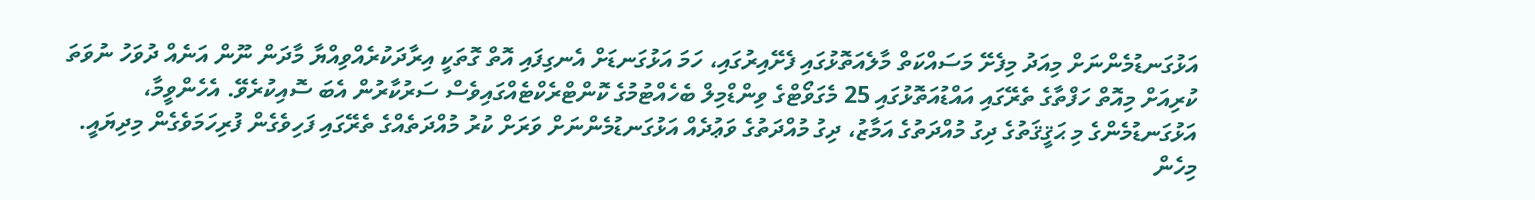އަޅުގަނޑުމެންނަށް މިއަދު މިފެށޭ މަސައްކަތް މާލެއަތޮޅުގައި ފެށޭއިރުގައި، ހަމަ އަޅުގަނޑަށް އެނގިފައި އޮތް ގޮތަކީ އިރާދަކުރެއްވިއްޔާ މާދަން ނޫން އަނެއް ދުވަހު ނުވަތަ ކުރިއަށް މިއޮތް ހަފްތާގެ ތެރޭގައި އައްޑުއަތޮޅުގައި 25 މެގަވޯޓްގެ ވިންޑްމިލް ބެހެއްޓުމުގެ ކޮންޓްރެކްޓެއްގައިވެސް ސަރުކާރުން އެބަ ސޮއިކުރެވޭ. އެހެންވީމާ، އަޅުގަނޑުމެންގެ މި ޙަޤީޤަތުގެ ދިގު މުއްދަތުގެ އަމާޒު، ދިގު މުއްދަތުގެ ވަޢުދެއް އަޅުގަނޑުމެންނަށް ވަރަށް ކުރު މުއްދަތެއްގެ ތެރޭގައި ފަހިވެގެން ފުރިހަމަވެގެން މިދިޔައީ. މިހެން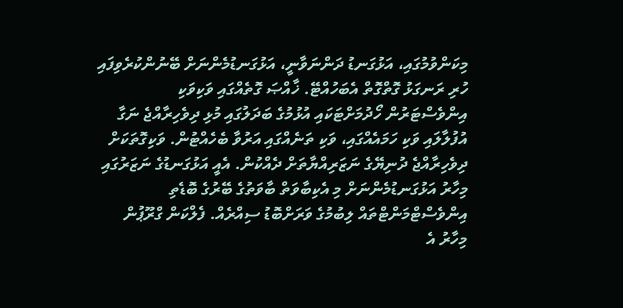މިކަންވުމުގައި، އަޅުގަނޑު ދަންނަވާނީ، އަޅުގަނޑުމެންނަށް ބޭނުންކުރެވިފައި ހުރި ރަނގަޅު ގޮތްގޮތް އެބަހުއްޓޭ. ޚާއްޞަ ގޮތެއްގައި ވަކިވަކި އިންވެސްޓަރުން ހޯދުމަށްޓަކައި އުޅުމުގެ ބަދަލުގައި މުޅި ދިވެހިރާއްޖެ ނަގާ އުފުލާލައި ވަކި ހަމައެއްގައި، ވަކި ތަނެއްގައި އަރުވާ ބެހެއްޓުން. ވަކިގޮތަކަށް ދިވެހިރާއްޖެ ދުނިޔޭގެ ނަޒަރިއްޔާތަށް ދެއްކުން. އެއީ އަޅުގަނޑުގެ ނަޒަރުގައި މިހާރު އަޅުގަނޑުމެންނަށް މި އެކިބާވަތް ބާވަތުގެ ބޭރުގެ ބޮޑެތި އިންވެސްޓްމަންޓްތައް ލިބުމުގެ ވަރަށްބޮޑު ސިއްރެއް. ފެލްކަން ގްރޫޕުން މިހާރު އެ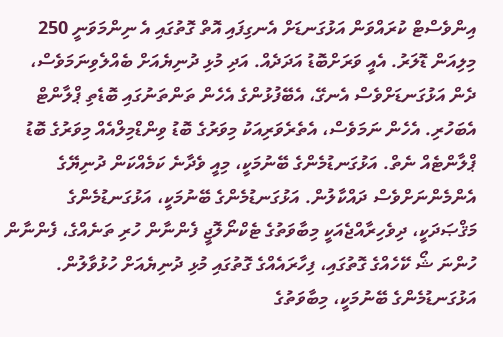އިންވެސްޓް ކުރައްވަން އަޅުގަނޑަށް އެނގިފައި އޮތް ގޮތުގައި އެ ނިންމަވަނީ 250 މިލިއަން ޑޮލަރު. އެއީ ވަރަށްބޮޑު އަދަދެއް. އަދި މުޅި ދުނިޔެއަށް ބެއްލެވިނަމަވެސް، ދެން އަޅުގަނޑަށްވެސް އެނގޭ، އެބޭފުޅުންގެ އެހެން ތަންތަނުގައި ބޮޑެތި ޕްލާންޓް އެބަހުރި. އެހެން ނަމަވެސް، އެތެރެވަރިއަކު މިވަރުގެ ބޮޑު ވިންޑްމިލްއެއް މިވަރުގެ ބޮޑު ޕްލާންޓެއް ނެތް. އަޅުގަނޑުމެންގެ ބޭނުމަކީ، މިއީ ވެދާނެ ކަމެއްކަން ދުނިޔޭގެ އެންމެންނަށްވެސް ދައްކާލުން. އަޅުގަނޑުމެންގެ ބޭނުމަކީ، އަޅުގަނޑުމެންގެ މަޤްޞަދަކީ، ދިވެހިރާއްޖެއަކީ މިބާވަތުގެ ޓެކްނޯލޮޖީ ފެންނާން ހުރި ތަނެއްގެ، ފެންނާން ހުންނަ ޝޯ ކޭހެއްގެ ގޮތުގައި، ފިހާރައެއްގެ ގޮތުގައި މުޅި ދުނިޔެއަށް ހުޅުވާލުން. އަޅުގަނޑުމެންގެ ބޭނުމަކީ، މިބާވަތުގެ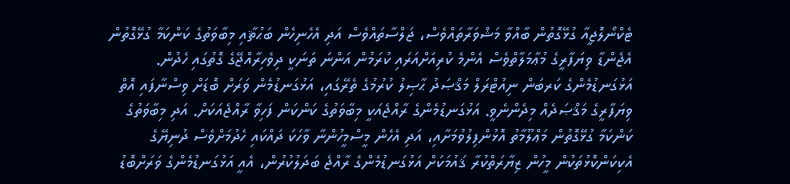ޓެކްނޯލޮޖީއާ ގުޅޭގޮތުން ބާއްވާ މަޝްވަރާތައްވެސް، ޖަލްސާތައްވެސް އަދި އެހެނިހެން ބަޙުޘާއި މިބާވަތުގެ ކަންކަމާ ގުޅޭގޮތުން އެޖެންޑާ ވިޔަފާރީގެ މުޢާމަލާތްވެސް އެންމެ ކުރިއަށްއަރައި ކުރަމުން އަންނަ ތަނަކީ ދިވެހިރާއްޖޭގެ ގޮތުގައި ހެދުން. އަޅުގަނޑުމެންގެ ކަރބަން ނިއުޓްރަލް މަޤްޞަދު ޙާޞިލު ކުރުމުގެ ތެރޭގައި، އަޅުގަނޑުމެން ވަރަށް ބޮޑަށް ވިސްނާފައި އޮތް ވިޔަފާރީގެ މަޤްޞަދެއް މިދެންނެވީ. އަޅުގަނޑުމެންގެ ރާއްޖެއަކީ މިބާވަތުގެ ކަންކަން ފަހިވާ ރާއްޖެއަކަށް. އަދި މިބާވަތުގެ ކަންކަމާ ގުޅޭގޮތުން މަޢްލޫމާތު އޮޅުންފިލުވުމަށާއި، އަދި އެހެން މީސްމީހުންނާ ވާހަކަ ދައްކައި ހެދުމަށްވެސް ދުނިޔޭގެ އެކިކަންކޮޅުތަކުން މީހުން ޒިޔާރަތްކުރާ ޤައުމަކަށް އަޅުގަނޑުމެންގެ ރާއްޖެ ބަދަލުކުރުން، އެއީ އަޅުގަނޑުމެންގެ ވަރަށްބޮޑު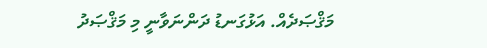މަޤްޞަދެއް. އަޅުގަނޑު ދަންނަވާނީ މި މަޤްޞަދު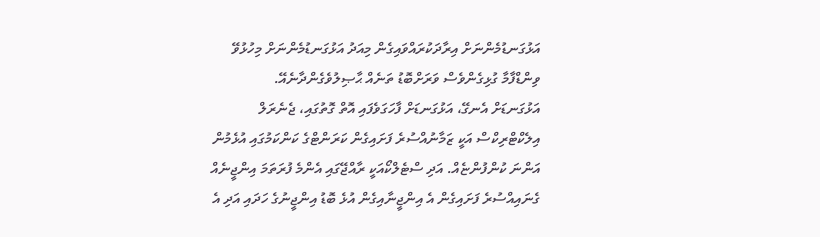އަޅުގަނޑުމެންނަށް އިރާދަކުރައްވައިގެން މިއަދު އަޅުގަނޑުމެންނަށް މިހުޅުވޭ ވިންޑްފާމާ ގުޅިގެންވެސް ވަރަށްބޮޑު ތަނެއް ޙާޞިލުވެގެންދާނެއޭ.
އަޅުގަނޑަށް އެނގޭ، އަޅުގަނޑަށް ފާހަގަވެފައި އޮތް ގޮތުގައި، ޖެނެރަލް އިލެކްޓްރިކްސް އަކީ ޒަމާނުއްސުރެ ފަށައިގެން ކަރަންޓްގެ ކަންކަމުގައި އުޅެމުން އަންނަ ކުންފުންޏެއް. އަދި ސްޓެލްކޯއަކީ ރާއްޖޭގައި އެންމެ ފުރަތަމަ އިންޖީނެއް ގެނައިއްސުރެ ފަށައިގެން އެ އިންޖީނާއިގެން އުޅެ ބޮޑު އިންޖީނުގެ ހަދައި އަދި އެ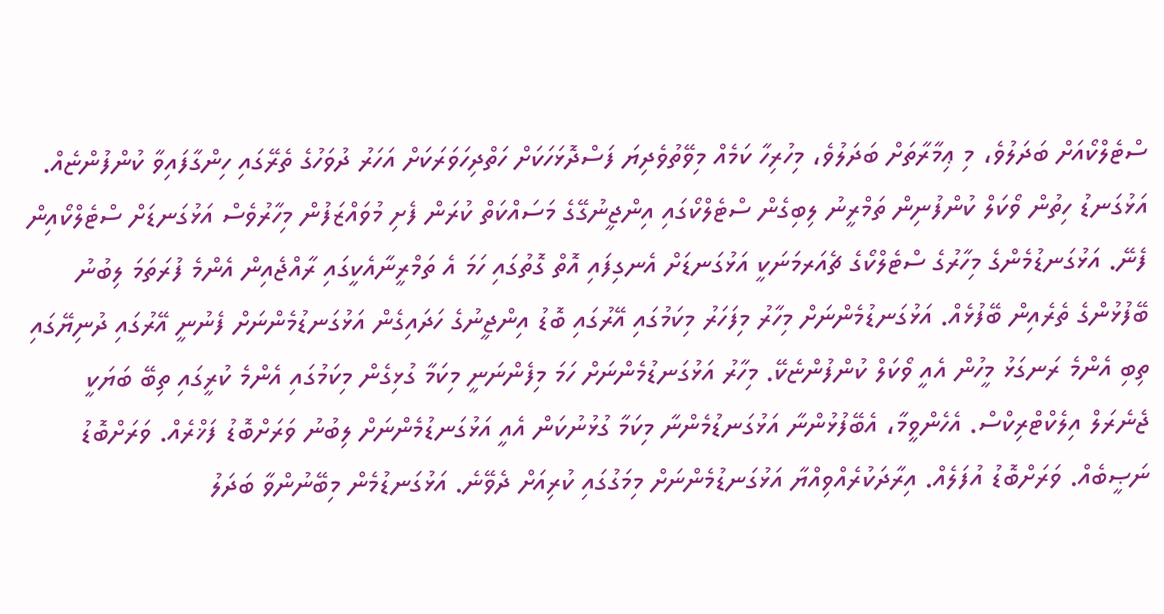ސްޓެލްކޯއަށް ބަދަލުވެ، މި ޢިމާރާތަށް ބަދަލުވެ، މިހުރިހާ ކަމެއް މިވޭތުވެދިޔަ ފަސްދޮޅަހަކަށް ހަތްދިހަވަރަކަށް އަހަރު ދުވަހުގެ ތެރޭގައި ހިންގާފައިވާ ކުންފުންޏެއް. އަޅުގަނޑު ހިތުން ވޯކަލް ކުންފުނިން ތަމްރީނު ލިބިގެން ސްޓެލްކޯގައި އިންޖީނުގޭގެ މަސައްކަތް ކުރަން ފެށި މުވައްޒަފުން މިހާރުވެސް އަޅުގަނޑަށް ސްޓެލްކޯއިން ފެނޭ. އަޅުގަނޑުމެންގެ މިހާރުގެ ސްޓެލްކޯގެ ޗެއަރމަނަކީ އަޅުގަނޑަށް އެނގިފައި އޮތް ގޮތުގައި ހަމަ އެ ތަމްރީނާއެކީގައި ރާއްޖެއިން އެންމެ ފުރަތަމަ ލިބުނު ބޭފުޅުންގެ ތެރެއިން ބޭފުޅެއް. އަޅުގަނޑުމެންނަށް މިހާރު މިފަހަރު މިކަމުގައި އޭރުގައި ބޮޑު އިންޖީނުގެ ހަދައިގެން އަޅުގަނޑުމެންނަށް ފެނުނީ އޭރުގައި ދުނިޔޭގައި ތިބި އެންމެ ރަނގަޅު މީހުން އެއީ ވޯކަލް ކުންފުންޏެކޭ. މިހާރު އަޅުގަނޑުމެންނަށް ހަމަ މިފެންނަނީ މިކަމާ ގުޅިގެން މިކަމުގައި އެންމެ ކުރީގައި ތިބޭ ބަޔަކީ ޖެނެރަލް އިލެކްޓްރިކްސް. އެހެންވީމާ، އެބޭފުޅުންނާ އަޅުގަނޑުމެންނާ މިކަމާ ގުޅުނުކަން އެއީ އަޅުގަނޑުމެންނަށް ލިބުނު ވަރަށްބޮޑު ފަޚްރެއް. ވަރަށްބޮޑު ނަޞީބެއް. ވަރަށްބޮޑު އުފަލެއް. އިރާދަކުރެއްވިއްޔާ އަޅުގަނޑުމެންނަށް މިމަގުގައި ކުރިއަށް ދެވޭނެ. އަޅުގަނޑުމެން މިބޭނުންވާ ބަދަލު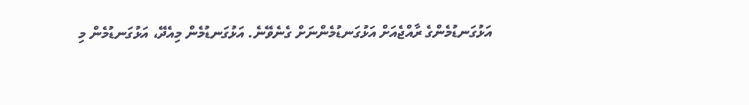އަޅުގަނޑުމެންގެ ރާއްޖެއަށް އަޅުގަނޑުމެންނަށް ގެނެވޭނެ. އަޅުގަނޑުމެން މިއެދޭ، އަޅުގަނޑުމެން މި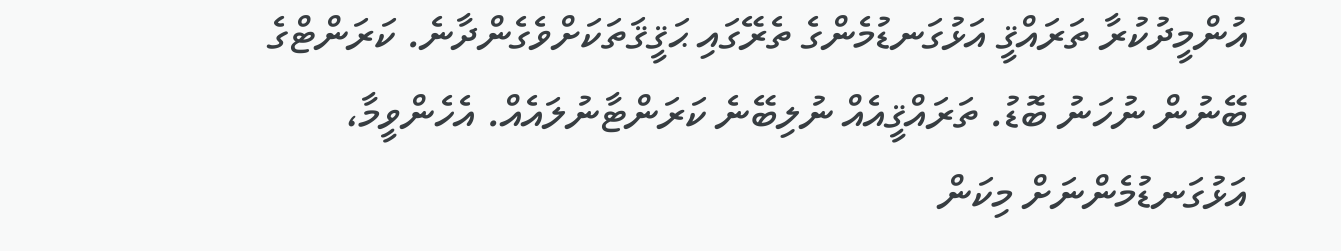އުންމީދުކުރާ ތަރައްޤީ އަޅުގަނޑުމެންގެ ތެރޭގައި ޙަޤީޤަތަކަށްވެގެންދާނެ. ކަރަންޓްގެ ބޭނުން ނުހަނު ބޮޑު. ތަރައްޤީއެއް ނުލިބޭނެ ކަރަންޓާނުލައެއް. އެހެންވީމާ، އަޅުގަނޑުމެންނަށް މިކަން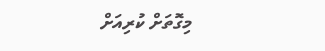މިގޮތަށް ކުރިއަށް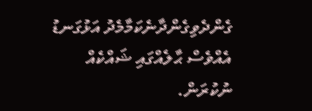ގެންދެވިގެންދާނެކަމާމެދު އަޅުގަނޑު އެއްވެސް ޙާލެއްގައި ޝައްކެއް ނުކުރަން.